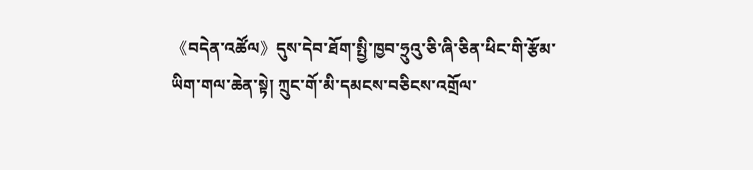《བདེན་འཚོལ》དུས་དེབ་ཐོག་སྤྱི་ཁྱབ་ཧྲུའུ་ཅི་ཞི་ཅིན་ཕིང་གི་རྩོམ་ཡིག་གལ་ཆེན་སྟེ། ཀྲུང་གོ་མི་དམངས་བཅིངས་འགྲོལ་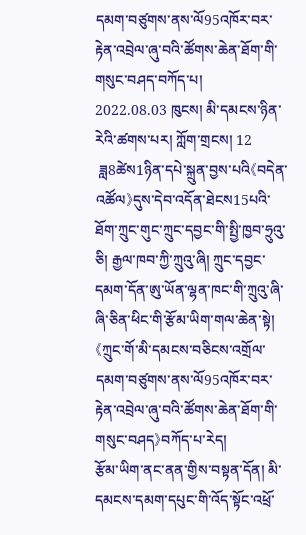དམག་བཙུགས་ནས་ལོ95འཁོར་བར་རྟེན་འབྲེལ་ཞུ་བའི་ཚོགས་ཆེན་ཐོག་གི་གསུང་བཤད་བཀོད་པ།
2022.08.03 ཁུངས། མི་དམངས་ཉིན་རེའི་ཚགས་པར། ཀློག་གྲངས། 12
 ཟླ8ཚེས1ཉིན་དཔེ་སྐྲུན་བྱས་པའི《བདེན་འཚོལ》དུས་དེབ་འདོན་ཐེངས15པའི་ཐོག་ཀྲུང་གུང་ཀྲུང་དབྱང་གི་སྤྱི་ཁྱབ་ཧྲུའུ་ཅི། རྒྱལ་ཁབ་ཀྱི་ཀྲུའུ་ཞི། ཀྲུང་དབྱང་དམག་དོན་ཨུ་ཡོན་ལྷན་ཁང་གི་ཀྲུའུ་ཞི་ཞི་ཅིན་ཕིང་གི་རྩོམ་ཡིག་གལ་ཆེན་སྟེ། 《ཀྲུང་གོ་མི་དམངས་བཅིངས་འགྲོལ་དམག་བཙུགས་ནས་ལོ95འཁོར་བར་རྟེན་འབྲེལ་ཞུ་བའི་ཚོགས་ཆེན་ཐོག་གི་གསུང་བཤད》བཀོད་པ་རེད།
རྩོམ་ཡིག་ནང་ནན་གྱིས་བསྟན་དོན། མི་དམངས་དམག་དཔུང་གི་འོད་སྟོང་འཕྲོ་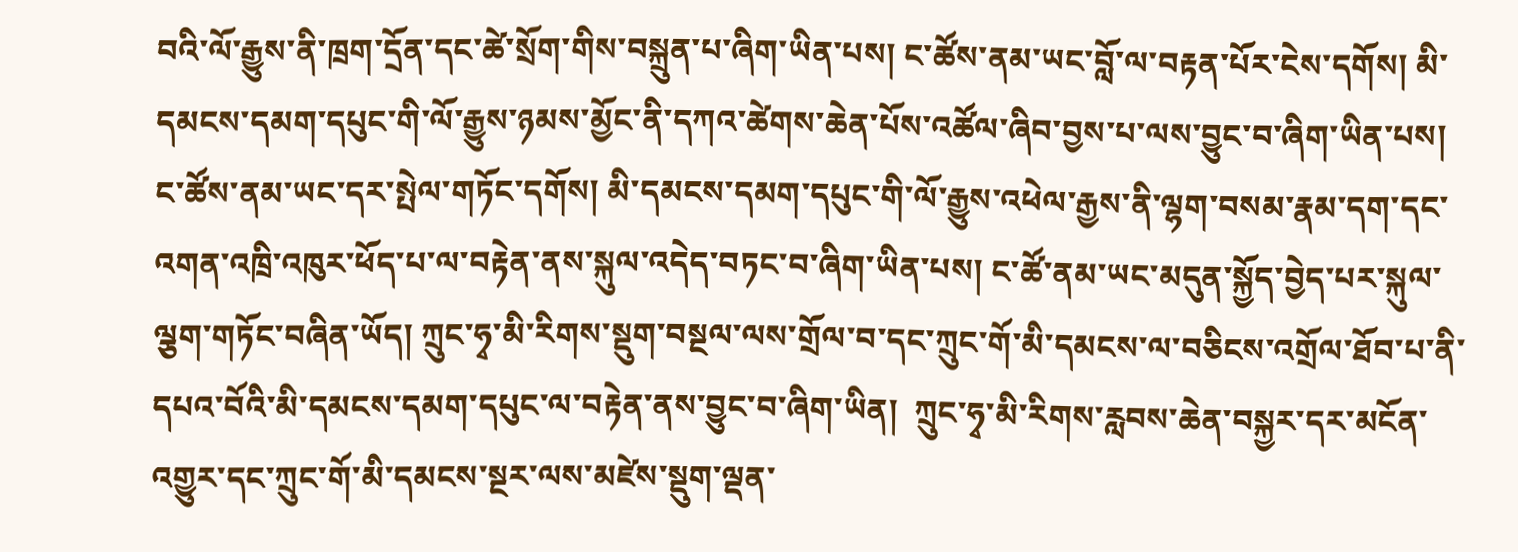བའི་ལོ་རྒྱུས་ནི་ཁྲག་དྲོན་དང་ཚེ་སྲོག་གིས་བསྐྲུན་པ་ཞིག་ཡིན་པས། ང་ཚོས་ནམ་ཡང་བློ་ལ་བརྟན་པོར་ངེས་དགོས། མི་དམངས་དམག་དཔུང་གི་ལོ་རྒྱུས་ཉམས་མྱོང་ནི་དཀའ་ཚེགས་ཆེན་པོས་འཚོལ་ཞིབ་བྱས་པ་ལས་བྱུང་བ་ཞིག་ཡིན་པས། ང་ཚོས་ནམ་ཡང་དར་སྤེལ་གཏོང་དགོས། མི་དམངས་དམག་དཔུང་གི་ལོ་རྒྱུས་འཕེལ་རྒྱས་ནི་ལྷག་བསམ་རྣམ་དག་དང་འགན་འཁྲི་འཁུར་ཕོད་པ་ལ་བརྟེན་ནས་སྐུལ་འདེད་བཏང་བ་ཞིག་ཡིན་པས། ང་ཚོ་ནམ་ཡང་མདུན་སྐྱོད་བྱེད་པར་སྐུལ་ལྕག་གཏོང་བཞིན་ཡོད། ཀྲུང་ཧྭ་མི་རིགས་སྡུག་བསྔལ་ལས་གྲོལ་བ་དང་ཀྲུང་གོ་མི་དམངས་ལ་བཅིངས་འགྲོལ་ཐོབ་པ་ནི་དཔའ་བོའི་མི་དམངས་དམག་དཔུང་ལ་བརྟེན་ནས་བྱུང་བ་ཞིག་ཡིན།  ཀྲུང་ཧྭ་མི་རིགས་རླབས་ཆེན་བསྐྱར་དར་མངོན་འགྱུར་དང་ཀྲུང་གོ་མི་དམངས་སྔར་ལས་མཛེས་སྡུག་ལྡན་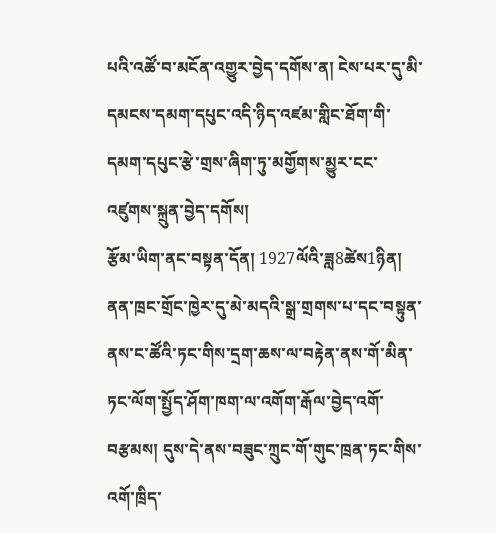པའི་འཚོ་བ་མངོན་འགྱུར་བྱེད་དགོས་ན། ངེས་པར་དུ་མི་དམངས་དམག་དཔུང་འདི་ཉིད་འཛམ་གླིང་ཐོག་གི་དམག་དཔུང་རྩེ་གྲས་ཞིག་ཏུ་མགྱོགས་མྱུར་ངང་འཛུགས་སྐྲུན་བྱེད་དགོས།
རྩོམ་ཡིག་ནང་བསྟན་དོན། 1927ལོའི་ཟླ8ཚེས1ཉིན། ནན་ཁྲང་གྲོང་ཁྱེར་དུ་མེ་མདའི་སྒྲ་གྲགས་པ་དང་བསྟུན་ནས་ང་ཚོའི་ཏང་གིས་དྲག་ཆས་ལ་བརྟེན་ནས་གོ་མིན་ཏང་ལོག་སྤྱོད་ཤོག་ཁག་ལ་འགོག་རྒོལ་བྱེད་འགོ་བརྩམས། དུས་དེ་ནས་བཟུང་ཀྲུང་གོ་གུང་ཁྲན་ཏང་གིས་འགོ་ཁྲིད་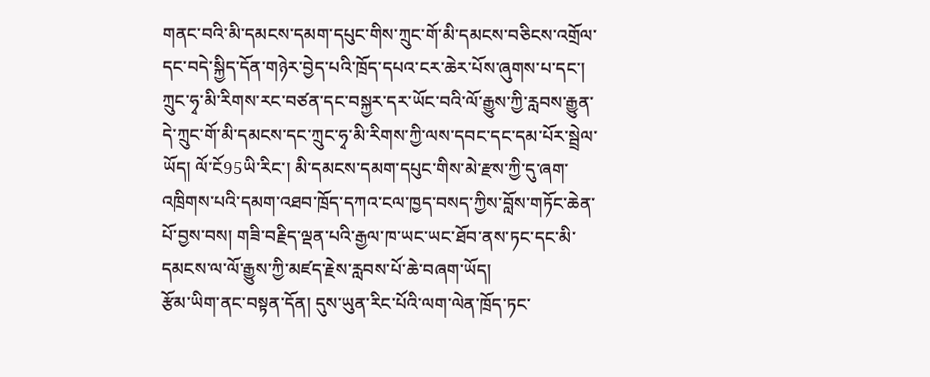གནང་བའི་མི་དམངས་དམག་དཔུང་གིས་ཀྲུང་གོ་མི་དམངས་བཅིངས་འགྲོལ་དང་བདེ་སྐྱིད་དོན་གཉེར་བྱེད་པའི་ཁྲོད་དཔའ་ངར་ཆེར་པོས་ཞུགས་པ་དང་། ཀྲུང་ཧྭ་མི་རིགས་རང་བཙན་དང་བསྐྱར་དར་ཡོང་བའི་ལོ་རྒྱུས་ཀྱི་རླབས་རྒྱུན་དེ་ཀྲུང་གོ་མི་དམངས་དང་ཀྲུང་ཧྭ་མི་རིགས་ཀྱི་ལས་དབང་དང་དམ་པོར་སྦྲེལ་ཡོད། ལོ་ངོ95ཡི་རིང་། མི་དམངས་དམག་དཔུང་གིས་མེ་རྫས་ཀྱི་དུ་ཞག་འཁྲིགས་པའི་དམག་འཐབ་ཁྲོད་དཀའ་ངལ་ཁྱད་བསད་ཀྱིས་བློས་གཏོང་ཆེན་པོ་བྱས་བས། གཟི་བརྗིད་ལྡན་པའི་རྒྱལ་ཁ་ཡང་ཡང་ཐོབ་ནས་ཏང་དང་མི་དམངས་ལ་ལོ་རྒྱུས་ཀྱི་མཛད་རྗེས་རླབས་པོ་ཆེ་བཞག་ཡོད།
རྩོམ་ཡིག་ནང་བསྟན་དོན། དུས་ཡུན་རིང་པོའི་ལག་ལེན་ཁྲོད་ཏང་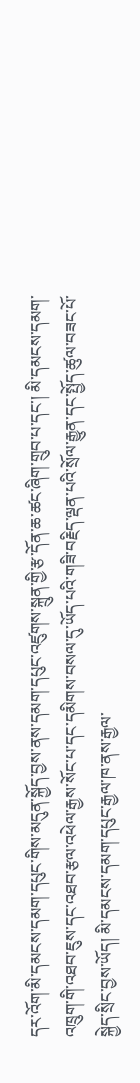དར་འོག་མི་དམངས་དམག་དཔུང་གིས་མདུན་སྐྱོད་བྱས་ནས་དམག་དཔུང་འཛུགས་སྐྲུན་གྱི་རྩ་དོན་ཆ་ཚང་ཞིག་གྲུབ་པ་དང་། མི་དམངས་དམག་འཁྲུག་གི་འཐབ་ཇུས་དང་འཐབ་རྩལ་འཕེལ་རྒྱས་སོང་པ་དང་དམིགས་བསལ་དུ་ཡོད་པའི་གཟི་བརྗིད་ལྡན་པའི་སྲོལ་རྒྱུན་དང་སྤྱོད་ཚུལ་བཟང་པོ་སྐྱེད་སྲིང་བྱས་ཡོད། མི་དམངས་དམག་དཔུང་རྒྱལ་ཁ་ནས་རྒྱལ་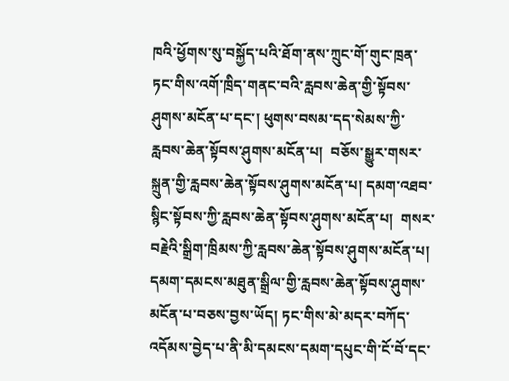ཁའི་ཕྱོགས་སུ་བསྐྱོད་པའི་ཐོག་ནས་ཀྲུང་གོ་གུང་ཁྲན་ཏང་གིས་འགོ་ཁྲིད་གནང་བའི་རླབས་ཆེན་གྱི་སྟོབས་ཤུགས་མངོན་པ་དང་། ཕུགས་བསམ་དད་སེམས་ཀྱི་རླབས་ཆེན་སྟོབས་ཤུགས་མངོན་པ།  བཅོས་སྒྱུར་གསར་སྐྲུན་གྱི་རླབས་ཆེན་སྟོབས་ཤུགས་མངོན་པ། དམག་འཐབ་སྙིང་སྟོབས་ཀྱི་རླབས་ཆེན་སྟོབས་ཤུགས་མངོན་པ།  གསར་བརྗེའི་སྒྲིག་ཁྲིམས་ཀྱི་རླབས་ཆེན་སྟོབས་ཤུགས་མངོན་པ། དམག་དམངས་མཐུན་སྒྲིལ་གྱི་རླབས་ཆེན་སྟོབས་ཤུགས་མངོན་པ་བཅས་བྱས་ཡོད། ཏང་གིས་མེ་མདར་བཀོད་འདོམས་བྱེད་པ་ནི་མི་དམངས་དམག་དཔུང་གི་ངོ་བོ་དང་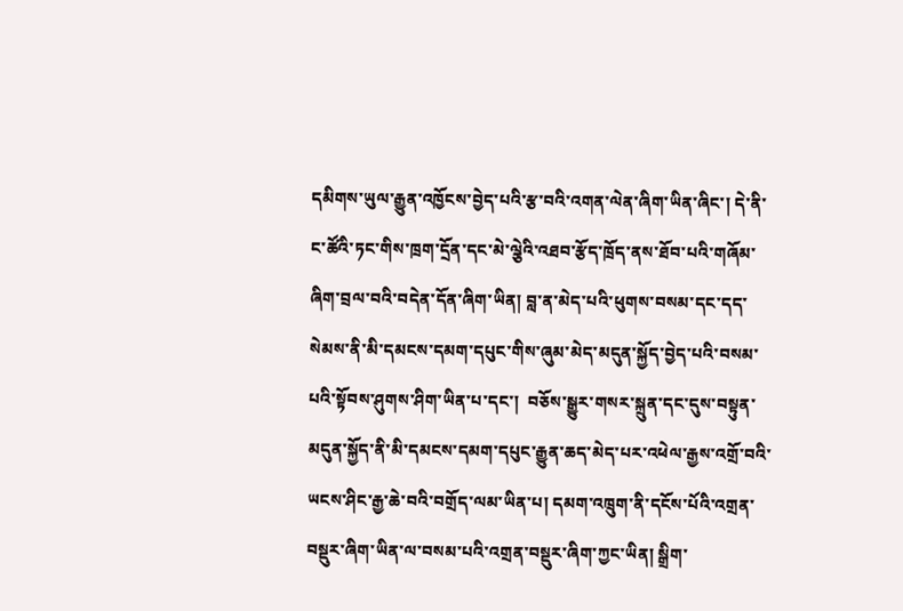དམིགས་ཡུལ་རྒྱུན་འཁྱོངས་བྱེད་པའི་རྩ་བའི་འགན་ལེན་ཞིག་ཡིན་ཞིང་། དེ་ནི་ང་ཚོའི་ཏང་གིས་ཁྲག་དྲོན་དང་མེ་ལྕེའི་འཐབ་རྩོད་ཁྲོད་ནས་ཐོབ་པའི་གཞོམ་ཞིག་བྲལ་བའི་བདེན་དོན་ཞིག་ཡིན། བླ་ན་མེད་པའི་ཕུགས་བསམ་དང་དད་སེམས་ནི་མི་དམངས་དམག་དཔུང་གིས་ཞུམ་མེད་མདུན་སྐྱོད་བྱེད་པའི་བསམ་པའི་སྟོབས་ཤུགས་ཤིག་ཡིན་པ་དང་།  བཅོས་སྒྱུར་གསར་སྐྲུན་དང་དུས་བསྟུན་མདུན་སྐྱོད་ནི་མི་དམངས་དམག་དཔུང་རྒྱུན་ཆད་མེད་པར་འཕེལ་རྒྱས་འགྲོ་བའི་ཡངས་ཤིང་རྒྱ་ཆེ་བའི་བགྲོད་ལམ་ཡིན་པ། དམག་འཁྲུག་ནི་དངོས་པོའི་འགྲན་བསྡུར་ཞིག་ཡིན་ལ་བསམ་པའི་འགྲན་བསྡུར་ཞིག་ཀྱང་ཡིན། སྒྲིག་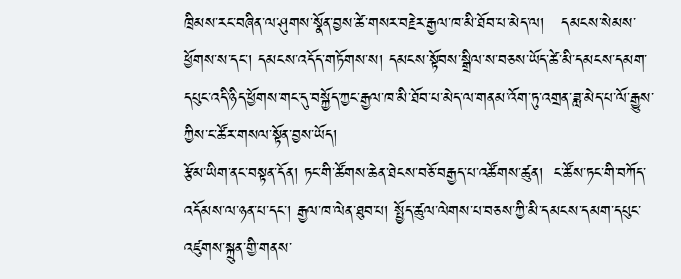ཁྲིམས་རང་བཞིན་ལ་ཤུགས་སྣོན་བྱས་ཚེ་གསར་བརྗེར་རྒྱལ་ཁ་མི་ཐོབ་པ་མེད་ལ།   དམངས་སེམས་ཕྱོགས་ས་དང་། དམངས་འདོད་གཏོགས་ས། དམངས་སྟོབས་སྒྲིལ་ས་བཅས་ཡོད་ཚེ་མི་དམངས་དམག་དཔུང་འདི་ཉིད་ཕྱོགས་གང་དུ་བསྐྱོད་ཀྱང་རྒྱལ་ཁ་མི་ཐོབ་པ་མེད་ལ་གནམ་འོག་ཏུ་འགྲན་ཟླ་མེད་པ་ལོ་རྒྱུས་ཀྱིས་ང་ཚོར་གསལ་སྟོན་བྱས་ཡོད།
རྩོམ་ཡིག་ནང་བསྟན་དོན། ཏང་གི་ཚོགས་ཆེན་ཐེངས་བཅོ་བརྒྱད་པ་འཚོགས་ཚུན།  ང་ཚོས་ཏང་གི་བཀོད་འདོམས་ལ་ཉན་པ་དང་། རྒྱལ་ཁ་ལེན་ཐུབ་པ། སྤྱོད་ཚུལ་ལེགས་པ་བཅས་ཀྱི་མི་དམངས་དམག་དཔུང་འཛུགས་སྐྲུན་གྱི་གནས་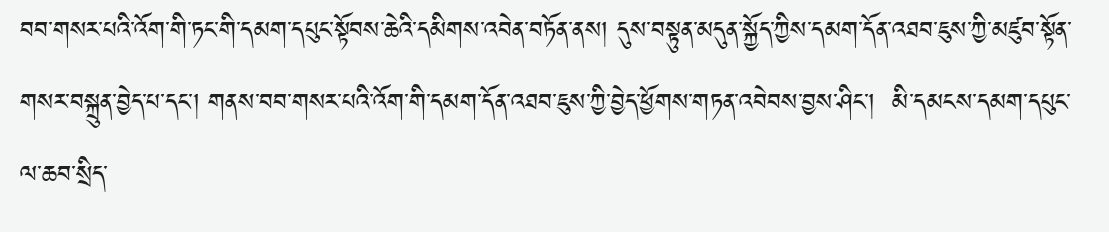བབ་གསར་པའི་འོག་གི་ཏང་གི་དམག་དཔུང་སྟོབས་ཆེའི་དམིགས་འབེན་བཏོན་ནས། དུས་བསྟུན་མདུན་སྐྱོད་ཀྱིས་དམག་དོན་འཐབ་ཇུས་ཀྱི་མཛུབ་སྟོན་གསར་བསྐྲུན་བྱེད་པ་དང་། གནས་བབ་གསར་པའི་འོག་གི་དམག་དོན་འཐབ་ཇུས་ཀྱི་བྱེད་ཕྱོགས་གཏན་འབེབས་བྱས་ཤིང་།  མི་དམངས་དམག་དཔུང་ལ་ཆབ་སྲིད་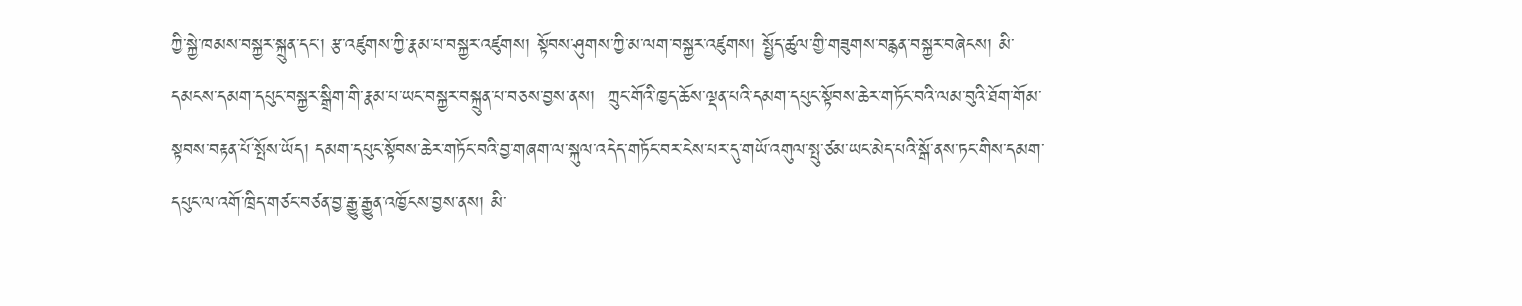ཀྱི་སྐྱེ་ཁམས་བསྐྱར་སྐྲུན་དང་། རྩ་འཛུགས་ཀྱི་རྣམ་པ་བསྐྱར་འཛུགས། སྟོབས་ཤུགས་ཀྱི་མ་ལག་བསྐྱར་འཛུགས། སྤྱོད་ཚུལ་གྱི་གཟུགས་བརྙན་བསྐྱར་བཞེངས། མི་དམངས་དམག་དཔུང་བསྐྱར་སྒྲིག་གི་རྣམ་པ་ཡང་བསྐྱར་བསྐྲུན་པ་བཅས་བྱས་ནས།  ཀྲུང་གོའི་ཁྱད་ཆོས་ལྡན་པའི་དམག་དཔུང་སྟོབས་ཆེར་གཏོང་བའི་ལམ་བུའི་ཐོག་གོམ་སྟབས་བརྟན་པོ་སྤོས་ཡོད། དམག་དཔུང་སྟོབས་ཆེར་གཏོང་བའི་བྱ་གཞག་ལ་སྐུལ་འདེད་གཏོང་བར་ངེས་པར་དུ་གཡོ་འགུལ་སྤུ་ཙམ་ཡང་མེད་པའི་སྒོ་ནས་ཏང་གིས་དམག་དཔུང་ལ་འགོ་ཁྲིད་གཙང་བཙན་བྱ་རྒྱུ་རྒྱུན་འཁྱོངས་བྱས་ནས། མི་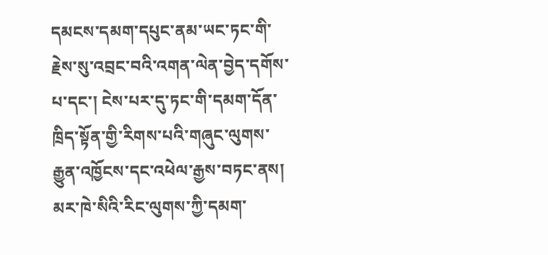དམངས་དམག་དཔུང་ནམ་ཡང་ཏང་གི་རྗེས་སུ་འབྲང་བའི་འགན་ལེན་བྱེད་དགོས་པ་དང་། ངེས་པར་དུ་ཏང་གི་དམག་དོན་ཁྲིད་སྟོན་གྱི་རིགས་པའི་གཞུང་ལུགས་རྒྱུན་འཁྱོངས་དང་འཕེལ་རྒྱས་བཏང་ནས། མར་ཁེ་སིའི་རིང་ལུགས་ཀྱི་དམག་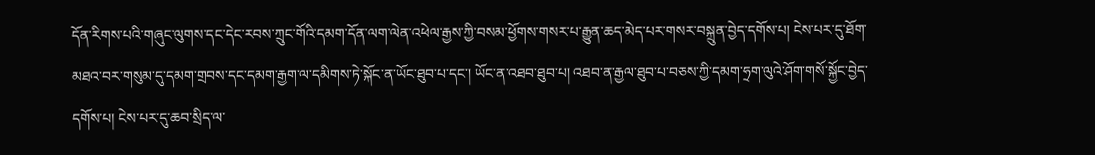དོན་རིགས་པའི་གཞུང་ལུགས་དང་དེང་རབས་ཀྲུང་གོའི་དམག་དོན་ལག་ལེན་འཕེལ་རྒྱས་ཀྱི་བསམ་ཕྱོགས་གསར་པ་རྒྱུན་ཆད་མེད་པར་གསར་བསྐྲུན་བྱེད་དགོས་པ། ངེས་པར་དུ་ཐོག་མཐའ་བར་གསུམ་དུ་དམག་གྲབས་དང་དམག་རྒྱག་ལ་དམིགས་ཏེ་སྐོང་ན་ཡོང་ཐུབ་པ་དང་། ཡོང་ན་འཐབ་ཐུབ་པ། འཐབ་ན་རྒྱལ་ཐུབ་པ་བཅས་ཀྱི་དམག་ཧྲག་ལུའེ་ཤོག་གསོ་སྐྱོང་བྱེད་དགོས་པ། ངེས་པར་དུ་ཆབ་སྲིད་ལ་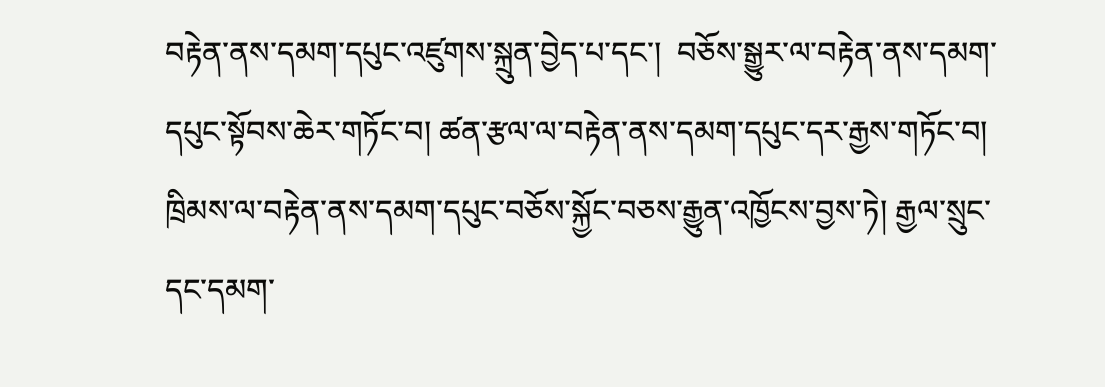བརྟེན་ནས་དམག་དཔུང་འཛུགས་སྐྲུན་བྱེད་པ་དང་།  བཅོས་སྒྱུར་ལ་བརྟེན་ནས་དམག་དཔུང་སྟོབས་ཆེར་གཏོང་བ། ཚན་རྩལ་ལ་བརྟེན་ནས་དམག་དཔུང་དར་རྒྱས་གཏོང་བ། ཁྲིམས་ལ་བརྟེན་ནས་དམག་དཔུང་བཅོས་སྐྱོང་བཅས་རྒྱུན་འཁྱོངས་བྱས་ཏེ། རྒྱལ་སྲུང་དང་དམག་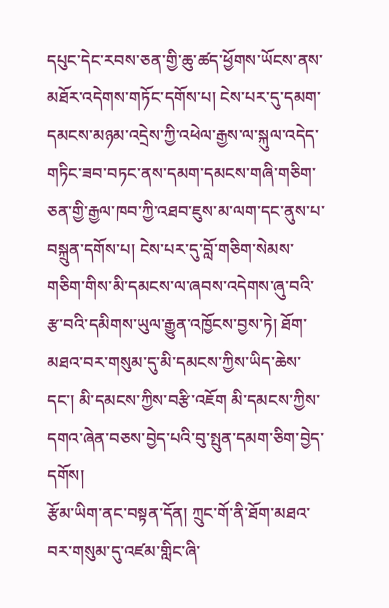དཔུང་དེང་རབས་ཅན་གྱི་ཆུ་ཚད་ཕྱོགས་ཡོངས་ནས་མཐོར་འདེགས་གཏོང་དགོས་པ། ངེས་པར་དུ་དམག་དམངས་མཉམ་འདྲེས་ཀྱི་འཕེལ་རྒྱས་ལ་སྐུལ་འདེད་གཏིང་ཟབ་བཏང་ནས་དམག་དམངས་གཞི་གཅིག་ཅན་གྱི་རྒྱལ་ཁབ་ཀྱི་འཐབ་ཇུས་མ་ལག་དང་ནུས་པ་བསྐྲུན་དགོས་པ། ངེས་པར་དུ་བློ་གཅིག་སེམས་གཅིག་གིས་མི་དམངས་ལ་ཞབས་འདེགས་ཞུ་བའི་རྩ་བའི་དམིགས་ཡུལ་རྒྱུན་འཁྱོངས་བྱས་ཏེ། ཐོག་མཐའ་བར་གསུམ་དུ་མི་དམངས་ཀྱིས་ཡིད་ཆེས་དང་། མི་དམངས་ཀྱིས་བརྩི་འཇོག མི་དམངས་ཀྱིས་དགའ་ཞེན་བཅས་བྱེད་པའི་བུ་སྤུན་དམག་ཅིག་བྱེད་དགོས།
རྩོམ་ཡིག་ནང་བསྟན་དོན། ཀྲུང་གོ་ནི་ཐོག་མཐའ་བར་གསུམ་དུ་འཛམ་གླིང་ཞི་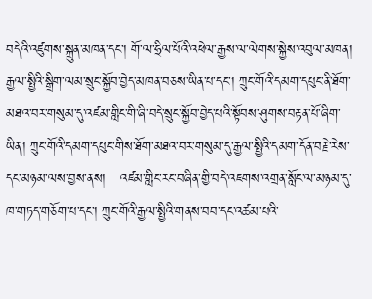བདེའི་འཛུགས་སྐྲུན་མཁན་དང་། གོ་ལ་ཧྲིལ་པོའི་འཕེལ་རྒྱས་ལ་ལེགས་སྐྱེས་འབུལ་མཁན། རྒྱལ་སྤྱིའི་སྒྲིག་ལམ་སྲུང་སྐྱོབ་བྱེད་མཁན་བཅས་ཡིན་པ་དང་། ཀྲུང་གོའི་དམག་དཔུང་ནི་ཐོག་མཐའ་བར་གསུམ་དུ་འཛམ་གླིང་གི་ཞི་བདེ་སྲུང་སྐྱོབ་བྱེད་པའི་སྟོབས་ཤུགས་བརྟན་པོ་ཞིག་ཡིན། ཀྲུང་གོའི་དམག་དཔུང་གིས་ཐོག་མཐའ་བར་གསུམ་དུ་རྒྱལ་སྤྱིའི་དམག་དོན་བརྗེ་རེས་དང་མཉམ་ལས་བྱས་ནས།   འཛམ་གླིང་རང་བཞིན་གྱི་བདེ་འཇགས་འགྲན་སློང་ལ་མཉམ་དུ་ཁ་གཏད་གཅོག་པ་དང་། ཀྲུང་གོའི་རྒྱལ་སྤྱིའི་གནས་བབ་དང་འཚམ་པའི་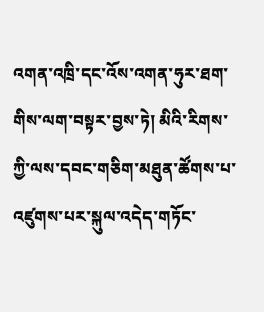འགན་འཁྲི་དང་འོས་འགན་ཧུར་ཐག་གིས་ལག་བསྟར་བྱས་ཏེ། མིའི་རིགས་ཀྱི་ལས་དབང་གཅིག་མཐུན་ཚོགས་པ་འཛུགས་པར་སྐུལ་འདེད་གཏོང་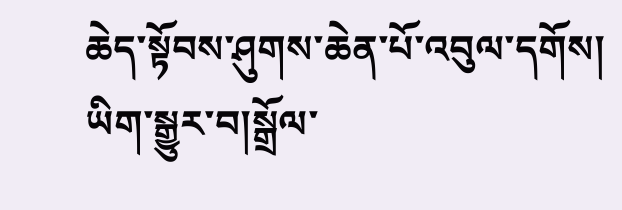ཆེད་སྟོབས་ཤུགས་ཆེན་པོ་འབུལ་དགོས།
ཡིག་སྒྱུར་བ།སྒྲོལ་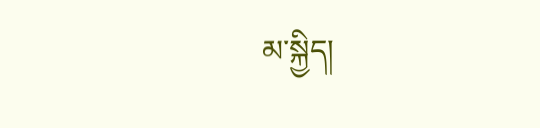མ་སྐྱིད།